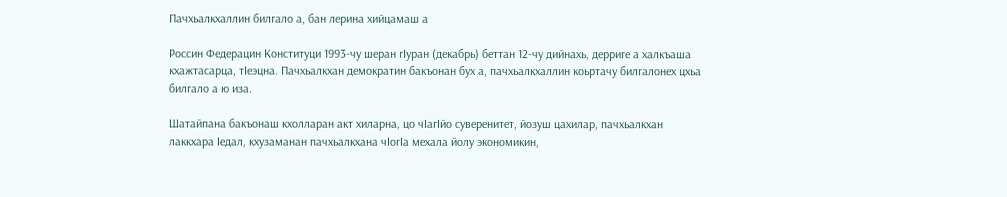Пачхьалкхаллин билгало а, бан лерина хийцамаш а

Россин Федерацин Конституци 1993-чу шеран гIуран (декабрь) беттан 12-чу дийнахь, дерриге а халкъаша кхажтасарца, тIеэцна. Пачхьалкхан демократин бакъонан бух а, пачхьалкхаллин коьртачу билгалонех цхьа билгало а ю иза.

Шатайпана бакъонаш кхолларан акт хиларна, цо чIагIйо суверенитет, йозуш цахилар, пачхьалкхан лаккхара Iедал, кхузаманан пачхьалкхана чIогIа мехала йолу экономикин,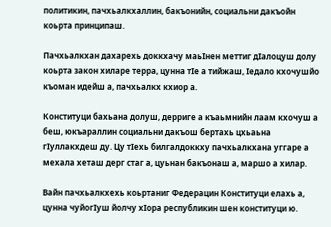политикин, пачхьалкхаллин, бакъонийн, социальни дакъойн коьрта принципаш.

Пачхьалкхан дахарехь доккхачу маьIнен меттиг дIалоцуш долу коьрта закон хиларе терра, цунна тIе а тийжаш, Iедало кхочушйо къоман идейш а, пачхьалкх кхиор а.

Конституци бахьана долуш, дерриге а къаьмнийн лаам кхочуш а беш, юкъараллин социальни дакъош бертахь цхьаьна гIуллакхдеш ду. Цу тIехь билгалдоккху пачхьалкхана уггаре а мехала хеташ дерг стаг а, цуьнан бакъонаш а, маршо а хилар.

Вайн пачхьалкхехь коьртаниг Федерацин Конституци елахь а, цунна чуйогIуш йолчу хIора республикин шен конституци ю.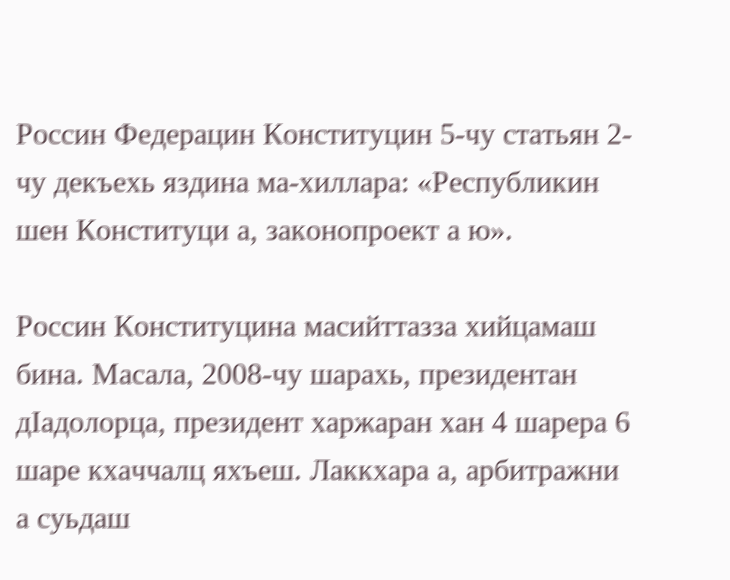Россин Федерацин Конституцин 5-чу статьян 2-чу декъехь яздина ма-хиллара: «Республикин шен Конституци а, законопроект а ю».

Россин Конституцина масийттазза хийцамаш бина. Масала, 2008-чу шарахь, президентан дIадолорца, президент харжаран хан 4 шарера 6 шаре кхаччалц яхъеш. Лаккхара а, арбитражни а суьдаш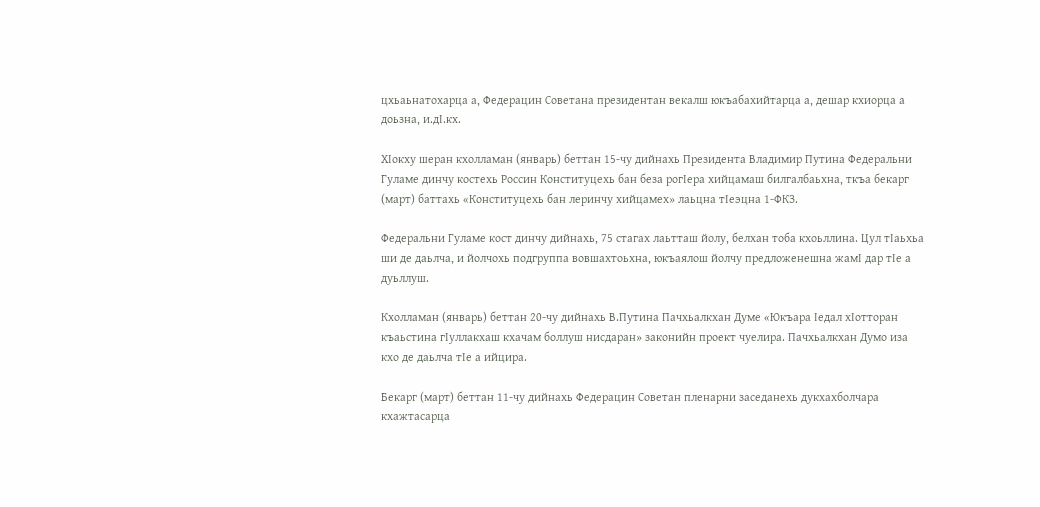цхьаьнатохарца а, Федерацин Советана президентан векалш юкъабахийтарца а, дешар кхиорца а доьзна, и.дI.кх.

ХIокху шеран кхолламан (январь) беттан 15-чу дийнахь Президента Владимир Путина Федеральни Гуламе динчу костехь Россин Конституцехь бан беза рогIера хийцамаш билгалбаьхна, ткъа бекарг (март) баттахь «Конституцехь бан леринчу хийцамех» лаьцна тIеэцна 1-ФКЗ.

Федеральни Гуламе кост динчу дийнахь, 75 стагах лаьтташ йолу, белхан тоба кхоьллина. Цул тIаьхьа ши де даьлча, и йолчохь подгруппа вовшахтоьхна, юкъаялош йолчу предложенешна жамI дар тIе а дуьллуш.

Кхолламан (январь) беттан 20-чу дийнахь В.Путина Пачхьалкхан Думе «Юкъара Iедал хIотторан къаьстина гIуллакхаш кхачам боллуш нисдаран» законийн проект чуелира. Пачхьалкхан Думо иза кхо де даьлча тIе а ийцира.

Бекарг (март) беттан 11-чу дийнахь Федерацин Советан пленарни заседанехь дукхахболчара кхажтасарца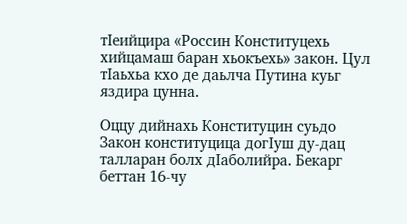тIеийцира «Россин Конституцехь хийцамаш баран хьокъехь» закон. Цул тIаьхьа кхо де даьлча Путина куьг яздира цунна.

Оццу дийнахь Конституцин суьдо Закон конституцица догIуш ду-дац талларан болх дIаболийра. Бекарг беттан 16-чу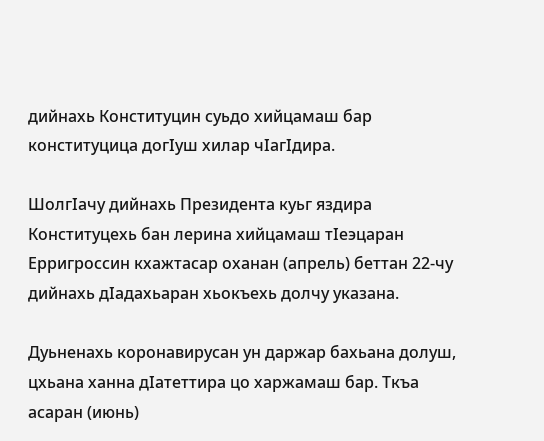дийнахь Конституцин суьдо хийцамаш бар конституцица догIуш хилар чIагIдира.

ШолгIачу дийнахь Президента куьг яздира Конституцехь бан лерина хийцамаш тIеэцаран Ерригроссин кхажтасар оханан (апрель) беттан 22-чу дийнахь дIадахьаран хьокъехь долчу указана.

Дуьненахь коронавирусан ун даржар бахьана долуш, цхьана ханна дIатеттира цо харжамаш бар. Ткъа асаран (июнь)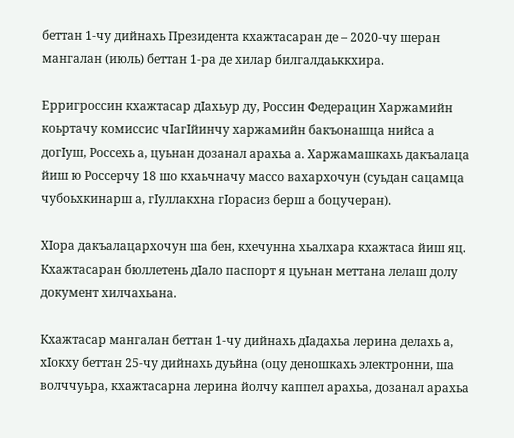беттан 1-чу дийнахь Президента кхажтасаран де – 2020-чу шеран мангалан (июль) беттан 1-ра де хилар билгалдаьккхира.

Ерригроссин кхажтасар дIахьур ду, Россин Федерацин Харжамийн коьртачу комиссис чIагIйинчу харжамийн бакъонашца нийса а догIуш, Россехь а, цуьнан дозанал арахьа а. Харжамашкахь дакъалаца йиш ю Россерчу 18 шо кхаьчначу массо вахархочун (суьдан сацамца чубоьхкинарш а, гIуллакхна гIорасиз берш а боцучеран).

ХIора дакъалацархочун ша бен, кхечунна хьалхара кхажтаса йиш яц. Кхажтасаран бюллетень дIало паспорт я цуьнан меттана лелаш долу документ хилчахьана.

Кхажтасар мангалан беттан 1-чу дийнахь дIадахьа лерина делахь а, хIокху беттан 25-чу дийнахь дуьйна (оцу деношкахь электронни, ша волччуьра, кхажтасарна лерина йолчу каппел арахьа, дозанал арахьа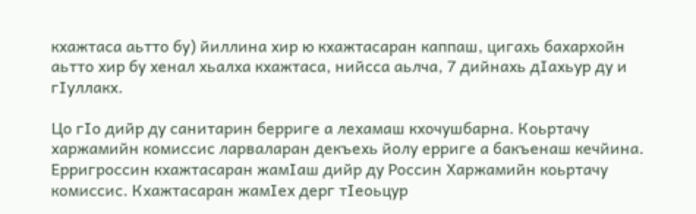кхажтаса аьтто бу) йиллина хир ю кхажтасаран каппаш, цигахь бахархойн аьтто хир бу хенал хьалха кхажтаса, нийсса аьлча, 7 дийнахь дIахьур ду и гIуллакх.

Цо гIо дийр ду санитарин берриге а лехамаш кхочушбарна. Коьртачу харжамийн комиссис ларваларан декъехь йолу ерриге а бакъенаш кечйина. Ерригроссин кхажтасаран жамIаш дийр ду Россин Харжамийн коьртачу комиссис. Кхажтасаран жамIех дерг тIеоьцур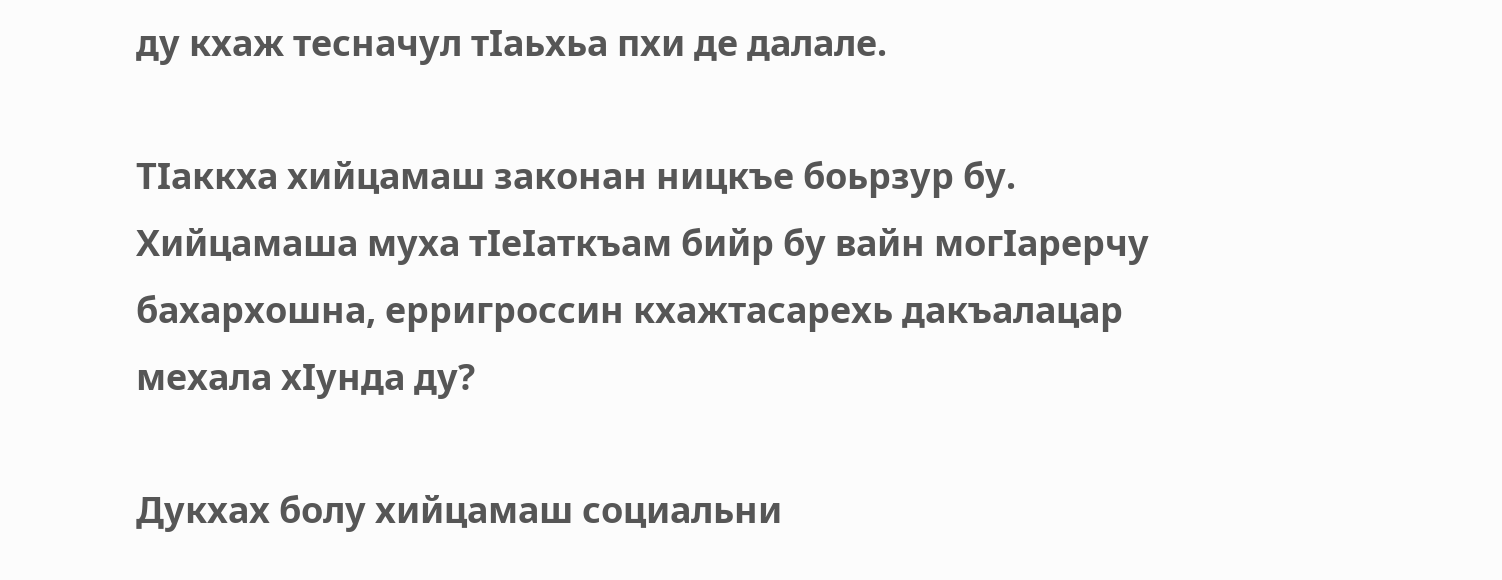ду кхаж тесначул тIаьхьа пхи де далале.

ТIаккха хийцамаш законан ницкъе боьрзур бу. Хийцамаша муха тIеIаткъам бийр бу вайн могIарерчу бахархошна, ерригроссин кхажтасарехь дакъалацар мехала хIунда ду?

Дукхах болу хийцамаш социальни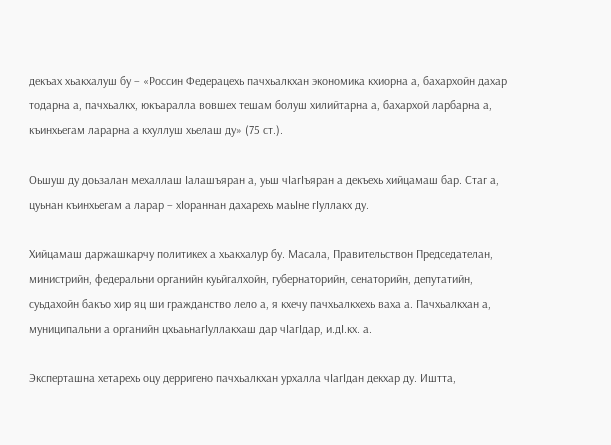декъах хьакхалуш бу – «Россин Федерацехь пачхьалкхан экономика кхиорна а, бахархойн дахар тодарна а, пачхьалкх, юкъаралла вовшех тешам болуш хилийтарна а, бахархой ларбарна а, къинхьегам ларарна а кхуллуш хьелаш ду» (75 ст.).

Оьшуш ду доьзалан мехаллаш Iалашъяран а, уьш чIагIъяран а декъехь хийцамаш бар. Стаг а, цуьнан къинхьегам а ларар – хIораннан дахарехь маьIне гIуллакх ду.

Хийцамаш даржашкарчу политикех а хьакхалур бу. Масала, Правительствон Председателан, министрийн, федеральни органийн куьйгалхойн, губернаторийн, сенаторийн, депутатийн, суьдахойн бакъо хир яц ши гражданство лело а, я кхечу пачхьалкхехь ваха а. Пачхьалкхан а, муниципальни а органийн цхьаьнагIуллакхаш дар чIагIдар, и.дI.кх. а.

Эксперташна хетарехь оцу дерригено пачхьалкхан урхалла чIагIдан декхар ду. Иштта,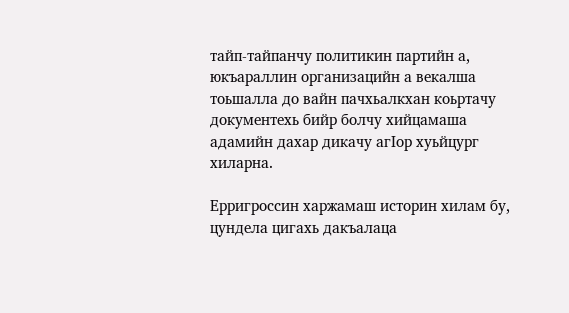тайп-тайпанчу политикин партийн а, юкъараллин организацийн а векалша тоьшалла до вайн пачхьалкхан коьртачу документехь бийр болчу хийцамаша адамийн дахар дикачу агIор хуьйцург хиларна.

Ерригроссин харжамаш историн хилам бу, цундела цигахь дакъалаца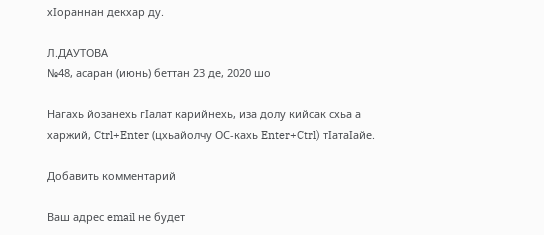хIораннан декхар ду.

Л.ДАУТОВА
№48, асаран (июнь) беттан 23 де, 2020 шо

Нагахь йозанехь гIалат карийнехь, иза долу кийсак схьа а харжий, Ctrl+Enter (цхьайолчу ОС-кахь Enter+Ctrl) тIатаIайе.

Добавить комментарий

Ваш адрес email не будет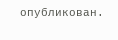опубликован.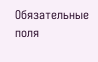Обязательные поля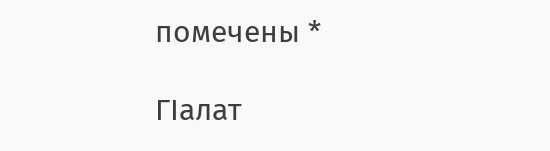помечены *

ГIалат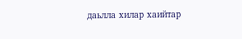даьлла хилар хаийтар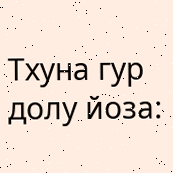Тхуна гур долу йоза: